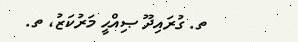ތ. ގުރައިދޫ ޞިއްޙީ މަރުކަޒު، ތ.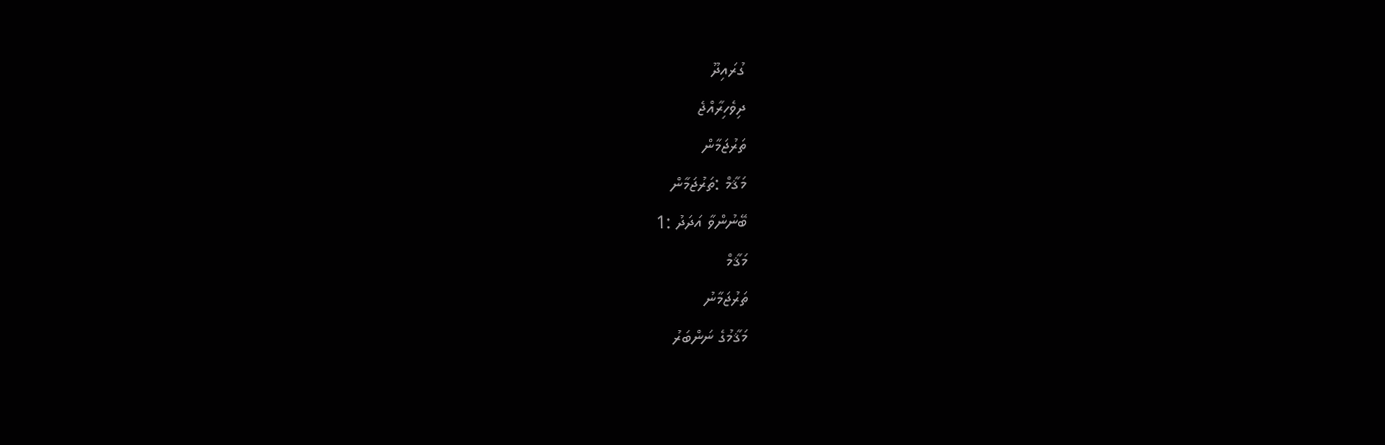ގުރައިދޫ
ދިވެހިރާއްޖެ
ތަރުޖަމާން
މަޤާމް :ތަރުޖަމާން
ބޭނުންވާ އަދަދު :1
މަޤާމް
ތަރުޖަމާނު
މަޤާމުގެ ނަންބަރު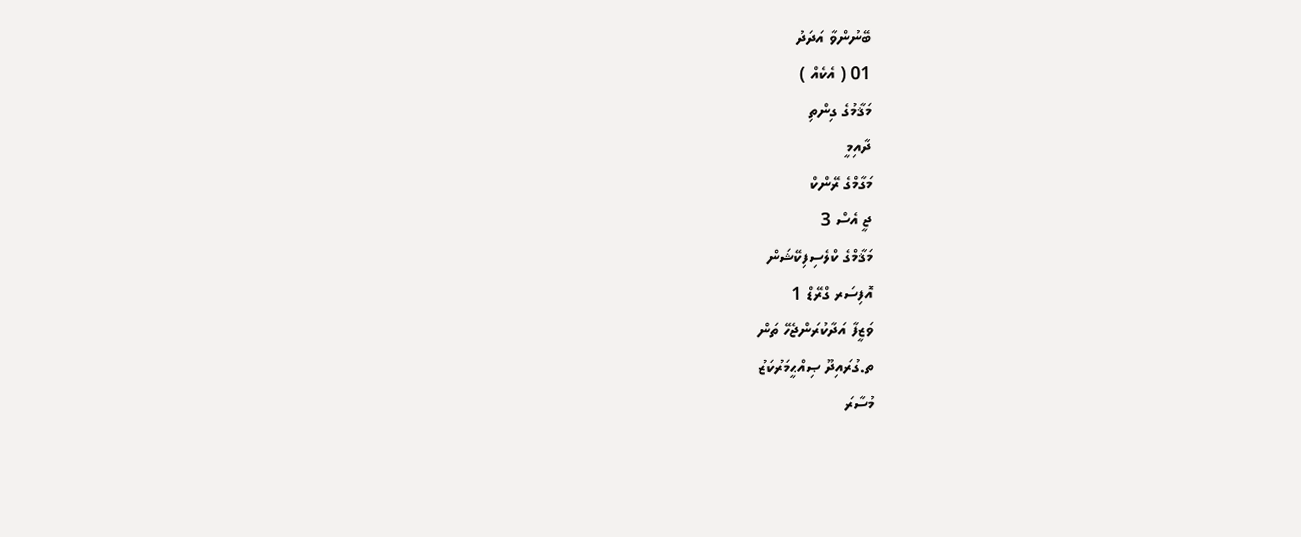ބޭނުންވާ އަދަދު
01 ( އެކެއް )
މަޤާމުގެ ގިންތި
ދާއިމީ
މަގާމްގެ ރޭންކް
ޖީ އެސް 3
މަޤާމްގެ ކްލެސިފިކޭޝަން
އޮފިސަރ ގްރޭޑް 1
ވަޒީފާ އަދާކުރަންޖެހޭ ތަން
ތ.ގުރައިދޫ ޞިއްޙީމަރުކަޒު
މުސާރަ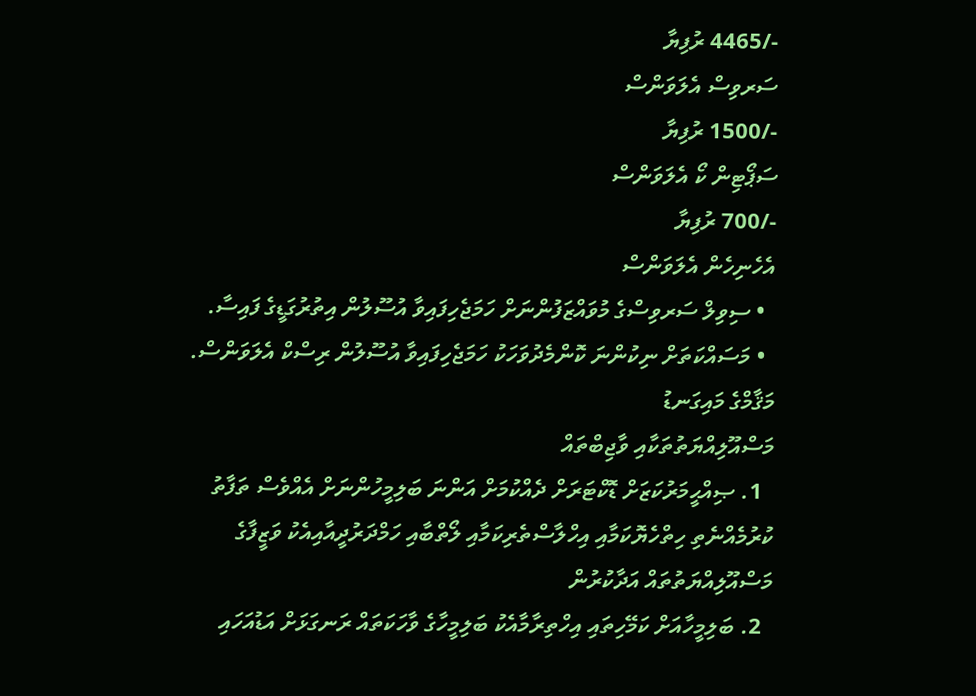-/4465 ރުފިޔާ
ސަރވިސް އެލަވަންސް
-/1500 ރުފިޔާ
ސަޕޯޓިން ކޯ އެލަވަންސް
-/700 ރުފިޔާ
އެހެނިހެން އެލަވަންސް
  • ސިވިލް ސަރވިސްގެ މުވައްޒަފުންނަށް ހަމަޖެހިފައިވާ އުސޫލުން އިތުރުގަޑީގެ ފައިސާ.
  • މަސައްކަތަށް ނިކުންނަ ކޮންމެދުވަހަކު ހަމަޖެހިފައިވާ އުސޫލުން ރިސްކް އެލަވަންސް.
މަޤާމްގެ މައިގަނޑު
މަސްއޫލިއްޔަތުތަކާއި ވާޖިބްތައް
  1. ޞިއްޙީމަރުކަޒަށް ޑޮކްޓަރަށް ދެއްކުމަށް އަންނަ ބަލިމީހުންނަށް އެއްވެސް ތަފާތު ކުރުމެއްނެތި ހިތްހެޔޮކަމާއި އިހްލާސްތެރިކަމާއި ލޯތްބާއި ހަމްދަރުދީއާއިއެކު ވަޒީފާގެ މަސްއޫލިއްޔަތުތައް އަދާކުރުން
  2. ބަލިމީހާއަށް ކަމޭހިތައި އިހްތިރާމާއެކު ބަލިމީހާގެ ވާހަކަތައް ރަނގަޅަށް އަޑުއަހައި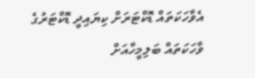އެވާހަކަތައް ޑޮކްޓަރަށް ކިޔައިދީ ޑޮކްޓަރުގެ ވާހަކަތައް ބަލިމީހާއަށް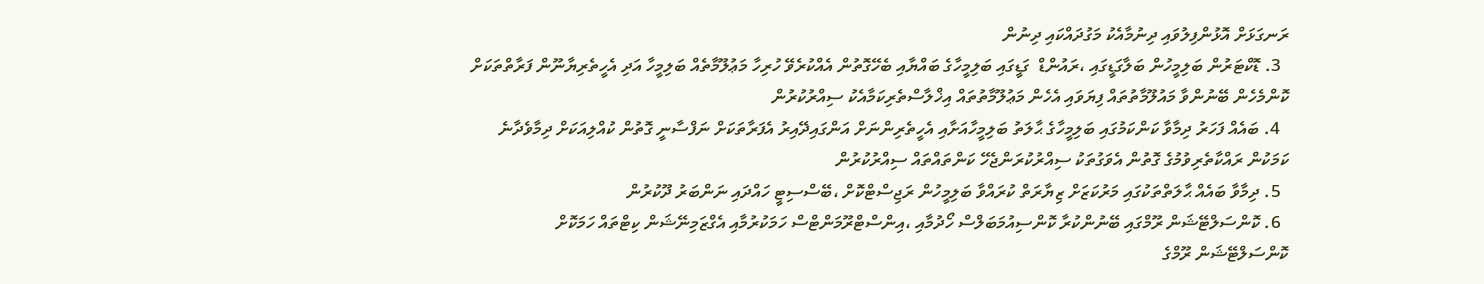ރަނގަޅަށް އޮޅުންފިލުވައި ދިނުމާއެކު މަގުދައްކައި ދިނުން
  3. ޑޮކްޓަރުން ބަލިމީހުން ބަލާގަޑީގައި ،ރައުންޑް  ގަޑީގައި ބަލިމީހާގެ ބައްޔާއި ބެހޭގޮތުން އެއްކުރެވޭ ހުރިހާ މަޢުލޫމާތެއް ބަލިމީހާ އަދި އެހީތެރިޔާނޫން ފަރާތްތަކަށް ކޮންމެހެން ބޭނުންވާ މައުލޫމާތުތައް ފިޔަވައި އެހެން މަޢުލޫމާތުތައް އިޚްލާސްތެރިކަމާއެކު ސިއްރުކުރުން
  4. ބައެއް ފަހަރު ދިމާވާ ކަންކަމުގައި ބަލިމީހާގެ ޙާލަތު ބަލިމީހާއަށާއި އެހީތެރިންނަށް އަންގައިދޭއިރު އެފަރާތަކަށް ނަފްސާނީ ގޮތުން ކުއްލިއަކަށް ދިމާވެދާނެ ކަމަކުން ރައްކާތެރިވުމުގެ ގޮތުން އެވަގުތަކު ސިއްރުކުރަންޖެހޭ ކަންތައްތައް ސިއްރުކުރުން
  5. ދިމާވާ ބައެއް ޙާލަތްތަކުގައި މަރުކަޒަށް ޒިޔާރަތް ކުރައްވާ ބަލިމީހުން ރަޖިސްޓްކޮށް ،ބޭސްސިޓީ ހައްދައި ނަންބަރު ދޫކުރުން
  6. ކޮންސަލްޓޭޝަން ރޫމްގައި ބޭނުންކުރާ ކޮންސިއުމަބަލްސް ހޯދުމާއި ،އިންސްޓްރޫމަންޓްސް ހަމަކުރުމާއި އެގްޒަމިނޭޝަން ކިޓްތައް ހަމަކޮށް ކޮންސަލްޓޭޝަން ރޫމްގެ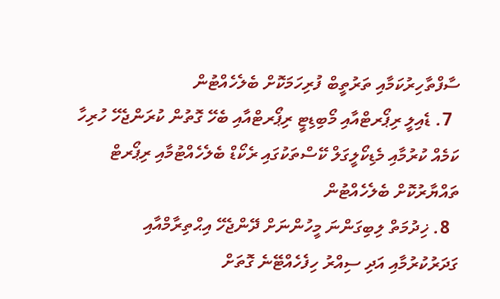ސާފްތާހިރުކަމާއި ތަރުތީބް ފުރިހަމަކޮށް ބެލެހެއްޓުން
  7. ޑެއިލީ ރިޕޯރޓްއާއި މޯބިޑިޓީ ރިޕޯރޓްއާއި ބެހޭ ގޮތުން ކުރަންޖެހޭ ހުރިހާ ކަމެއް ކުރުމާއި މެޑިކޯލީގަލް ކޭސްތަކުގައި ރެކޯޑް ބެލެހެއްޓުމާއި ރިޕޯރޓް ތައްޔާރުކޮށް ބެލެހެއްޓުން
  8. ޚިދުމަތް ލިބިގަންނަ މީހުންނަށް ދޭންޖެހޭ އިޙްތިރާމްއާއި ގަދަރުކުރުމާއި އަދި ސިއްރު ހިފެހެއްޓޭނެ ގޮތަށް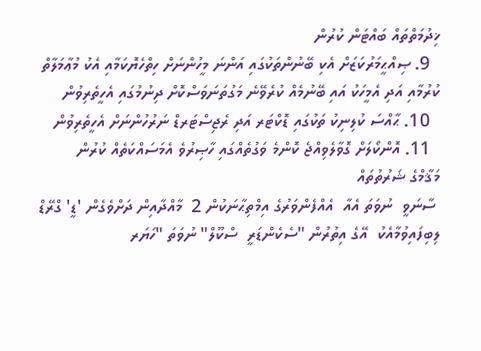ޚިދުމަތްތައް ބައްޓަން ކުރުން
  9. ޞިއްޙީމަރުކަޒަށް އެކި ބޭނުންތަކުގައި އަންނަ މީހުންނަށް ހިތްހެޔޮކަމާއި އެކު މުޢާމަލާތް ކުރުމާއި އަދި އެމީހަކު އައި ބޭނުމެއް ކުރެވޭނެ މަގުތަނަވަސްކޮށް ދިނުމުގައި އެހީތެރިވުން
  10. ޙާއްސަ ކުލިނިކު ތަކުގައި ޑޮކްޓަރ އަދި ރެޖިސްޓަރޑް ނަރުހުންނަށް އެހީތެރިވުން
  11. އޮންކޯލަށް ގޮވާލެވިއްޖެ ކޮންމެ ވަގުތެއްގައި ހާޞިރުވެ އެމަސައްކަތެއް ކުރުން
މަޤާމްގެ ޝަރުތުތައް
 ސާނަވީ  ނުވަތަ އެއާ  އެއްފެންވަރުގެ އިމްތިޙާނަކުން 2  މާއްދާއިން ދަށްވެގެން 'ޑީ' ގްރޭޑް ލިބިފައިވުމާއެކު  އޭގެ އިތުރުން "ސެކެންޑަރީ  ސްކޫލް" ނުވަތަ "ހަޔަރ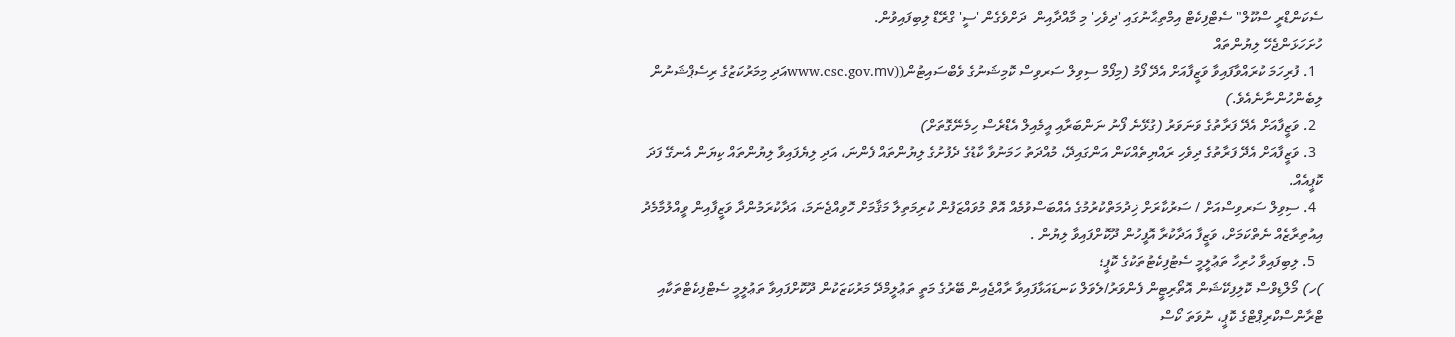ސެކަންޑްރީ ސްކޫލް" ސެޓްފިކެޓް އިމްތިޙާނުގައި 'ދިވެހި' މި މާއްދާއިން  ދަށްވެގެން 'ސީ' ގްރޭޑް ލިބިފައިވުން.
ހުށަހަޅަންޖެހޭ ލިޔުންތައް
  1. ފުރިހަމަ ކުރައްވާފައިވާ ވަޒީފާއަށް އެދޭ ފޯމު (މިފޯމް ސިވިލް ސަރވިސް ކޮމިޝަނުގެ ވެބްސައިޓުން((www.csc.gov.mvއަދި މިމަރުކަޒުގެ ރިސެޕްޝަނުން ލިބެންހުންނާނެއެވެ.)
  2. ވަޒީފާއަށް އެދޭ ފަރާތުގެ ވަނަވަރު (ގުޅޭނެ ފޯނު ނަންބަރާއި އީމެއިލް އެޑްރެސް ހިމެނޭގޮތަށް)
  3. ވަޒީފާއަށް އެދޭ ފަރާތުގެ ދިވެހި ރައްޔިތެއްކަން އަންގައިދޭ، މުއްދަތު ހަމަނުވާ ކާޑުގެ ދެފުށުގެ ލިޔުންތައް ފެންނަ، އަދި ލިޔެފައިވާ ލިޔުންތައް ކިޔަން އެނގޭ ފަދަ ކޮޕީއެއް.
  4. ސިވިލް ސަރވިސްއަށް / ސަރުކާރަށް ޚިދުމަތްކުރުމުގެ އެއްބަސްވުމެއް އޮތް މުވައްޒަފުން ކުރިމަތިލާ މަޤާމަށް ހޮވިއްޖެނަމަ، އަދާކުރަމުންދާ ވަޒީފާއިން ވީއްލުމާމެދު އިއުތިރާޒެއް ނެތްކަމަށް، ވަޒީފާ އަދާކުރާ އޮފީހުން ދޫކޮށްފައިވާ ލިޔުން .
  5. ލިބިފައިވާ ހުރިހާ ތަޢުލީމީ ސެޓުފިކެޓުތަކުގެ ކޮޕީ؛
)ހ) މޯލްޑިވްސް ކޮލިފިކޭޝަން އޮތޯރިޓީން ފެންވަރު/ލެވަލް ކަނޑައަޅާފައިވާ ރާއްޖެއިން ބޭރުގެ މަތީ ތަޢުލީމްދޭ މަރުކަޒަކުން ދޫކޮށްފައިވާ ތަޢުލީމީ ސެޓްފިކެޓްތަކާއި ޓްރާންސްކްރިޕްޓްގެ ކޮޕީ، ނުވަތަ ކޯސް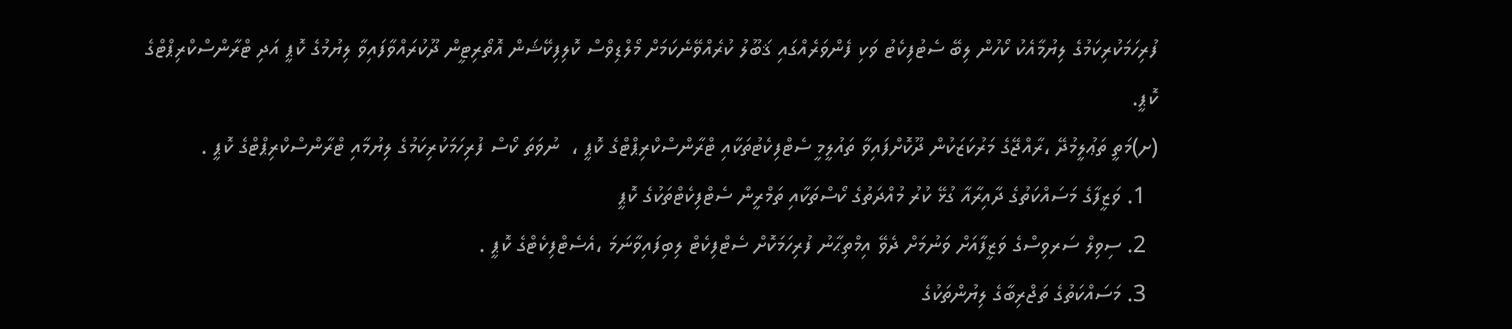ފުރިހަމަކުރިކަމުގެ ލިޔުމާއެކު ކޯހުން ލިބޭ ސެޓުފިކެޓު ވަކި ފެންވަރެއްގައި ޤަބޫލު ކުރެއްވޭނެކަމަށް މޯލްޑިވްސް ކޮލިފިކޭޝަން އޮތޯރިޓީން ދޫކުރައްވާފައިވާ ލިޔުމުގެ ކޮޕީ އަދި ޓްރާންސްކްރިޕްޓްގެ ކޮޕީ.
(ށ)މަތީ ތަޢުލީމުދޭ ،ރާއްޖޭގެ މަރުކަޒަކުން ދޫކޮށްފައިވާ ތައުލީމީ ސެޓްފިކެޓުތަކާއި ޓްރާންސްކްރިޕްޓްގެ ކޮޕީ ،  ނުވަތަ ކޯސް ފުރިހަމަކުރިކަމުގެ ލިޔުމާއި ޓްރާންސްކްރިޕްޓްގެ ކޮޕީ .
  1. ވަޒީފާގެ މަސައްކަތުގެ ދާއިރާއާ ގުޅޭ ކުރު މުއްދަތުގެ ކޯސްތަކާއި ތަމްރީން ސެޓްފިކެޓްތަކުގެ ކޮޕީ
  2. ސިވިލް ސަރވިސްގެ ވަޒީފާއަށް ވަނުމަށް ދެވޭ އިމްތިޙާނު ފުރިހަމަކޮށް ސެޓްފިކެޓް ލިބިފައިވާނަމަ ،އެސެޓްފިކެޓްގެ ކޮޕީ .
  3. މަސައްކަތުގެ ތަޖްރިބާގެ ލިޔުންތަކުގެ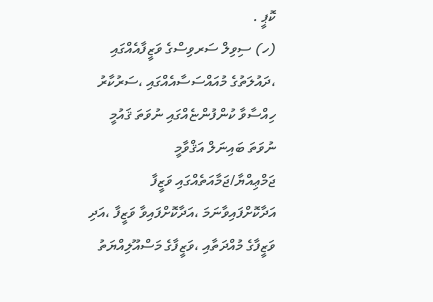ކޮޕީ .
(ހ) ސިވިލް ސަރވިސްގެ ވަޒީފާއެއްގައި ،ދައުލަތުގެ މުއައްސަސާއެއްގައި ،ސަރުކާރު ހިއްސާވާ ކުންފުންޏެއްގައި ނުވަތަ ޤައުމީ ނުވަތަ ބައިނަލް އަޤްވާމީ ޖަމްޢިއްޔާ/ޖަމާއަތެއްގައި ވަޒީފާ އަދާކޮށްފައިވާނަމަ ،އަދާކޮށްފައިވާ ވަޒީފާ ،އަދި ވަޒީފާގެ މުއްދަތާއި ،ވަޒީފާގެ މަސްއޫލިއްޔަތު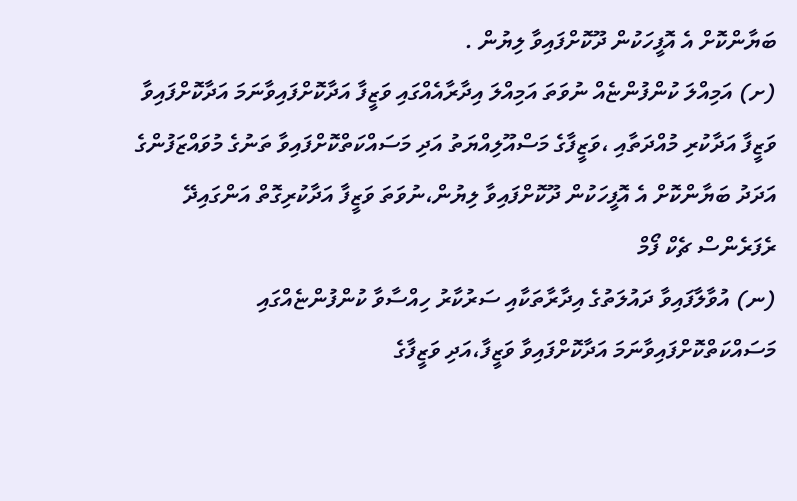ބަޔާންކޮށް އެ އޮފީހަކުން ދޫކޮށްފައިވާ ލިޔުން .
(ށ) އަމިއްލަ ކުންފުންޏެއް ނުވަތަ އަމިއްލަ އިދާރާއެއްގައި ވަޒީފާ އަދާކޮށްފައިވާނަމަ އަދާކޮށްފައިވާ ވަޒީފާ އަދާކުރި މުއްދަތާއި ،ވަޒީފާގެ މަސްއޫލިއްޔަތު އަދި މަސައްކަތްކޮށްފައިވާ ތަނުގެ މުވައްޒަފުންގެ އަދަދު ބަޔާންކޮށް އެ އޮފީހަކުން ދޫކޮށްފައިވާ ލިޔުން،ނުވަތަ ވަޒީފާ އަދާކުރިގޮތް އަންގައިދޭ ރެފަރެންސް ޗެކް ފޯމް
(ނ) އުވާލާފައިވާ ދައުލަތުގެ އިދާރާތަކާއި ސަރުކާރު ހިއްސާވާ ކުންފުންޏެއްގައި މަސައްކަތްކޮށްފައިވާނަމަ އަދާކޮށްފައިވާ ވަޒީފާ،އަދި ވަޒީފާގެ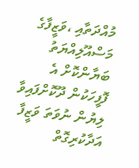މުއްދަތާއި ،ވަޒީފާގެ މަސްއޫލިއްޔަތު ބަޔާންކޮށް އެ ފޮފީހަކުން ދޫކޮށްފައިވާ ލިޔުން ނުވަތަ ވަޒީފާ އަދާކުރިގޮތް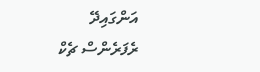އަންގައިދޭ ރެފަރެންސް ޗެކް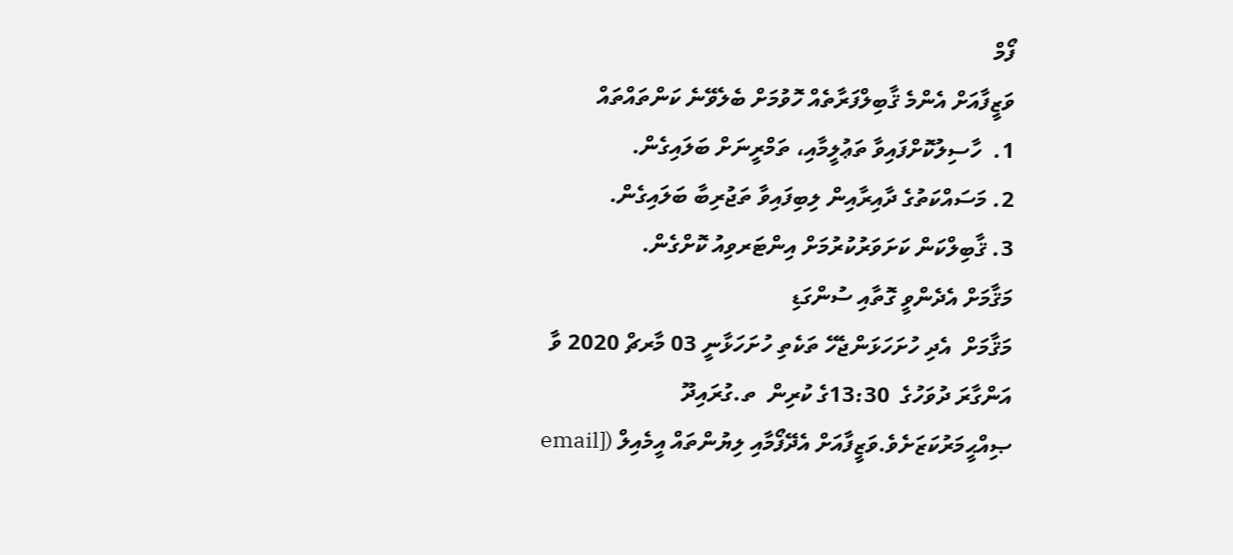ފޯމް
ވަޒީފާއަށް އެންމެ ޤާބިލްފަރާތެއް ހޮވުމަށް ބެލެވޭނެ ކަންތައްތައް
1.  ހާސިލުކޮށްފައިވާ ތަޢުލީމާއި، ތަމްރީނަށް ބަލައިގެން.
2. މަސައްކަތުގެ ދާއިރާއިން ލިބިފައިވާ ތަޖުރިބާ ބަލައިގެން.
3. ޤާބިލްކަން ކަށަވަރުކުރުމަށް އިންޓަރވިއު ކޮށްގެން.
މަޤާމަށް އެދެންވީ ގޮތާއި ސުންގަޑި
މަޤާމަށް  އެދި ހުށަހަޅަންޖެހޭ ތަކެތި ހުށަހަޅާނީ 03 މާރޗް 2020 ވާ އަންގާރަ ދުވަހުގެ  13:30ގެ ކުރިން  ތ.ގުރައިދޫ ޞިއްޙީމަރުކަޒަށެވެ.ވަޒީފާއަށް އެދޭފޯމާއި ލިޔުންތައް އީމެއިލް ([email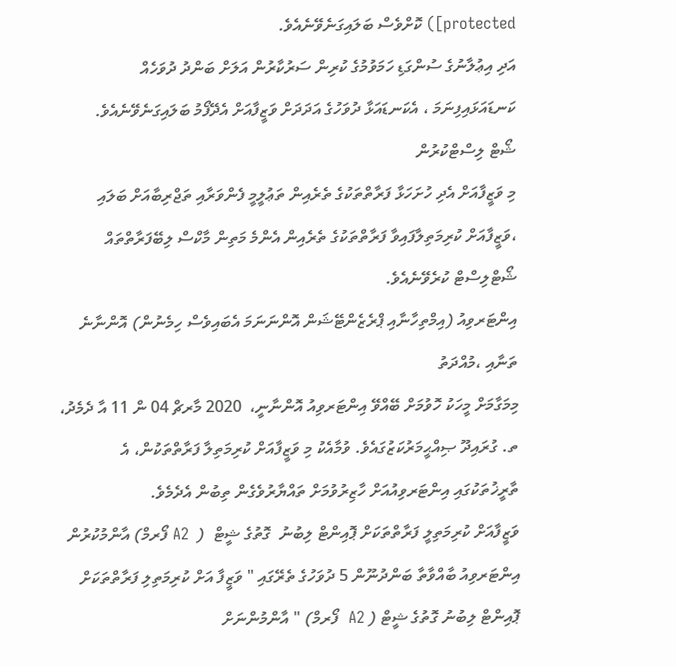protected]) ކޮށްވެސް ބަލައިގަނެވޭނެއެވެ.
އަދި އިޢުލާނުގެ ސުންގަޑި ހަމަވުމުގެ ކުރިން ސަރުކާރުން އަލަށް ބަންދު ދުވަހެއް ކަނޑައަޅައިފިނަމަ ، އެކަނޑައަޅާ ދުވަހުގެ އަދަދަށް ވަޒީފާއަށް އެދޭފޯމު ބަލައިގަނެވޭނެއެވެ.
ޝޯޓް ލިސްޓްކުރުން
މި ވަޒީފާއަށް އެދި ހުށަހަޅާ ފަރާތްތަކުގެ ތެރެއިން ތަޢުލީމީ ފެންވަރާއި ތަޖްރިބާއަށް ބަލައި ،ވަޒީފާއަށް ކުރިމަތިލާފައިވާ ފަރާތްތަކުގެ ތެރެއިން އެންމެ މަތިން މާކްސް ލިބޭފަރާތްތައް ޝޯޓްލިސްޓް ކުރެވޭނެއެވެ.
އިންޓަރވިއު (އިމްތިހާނާއި ޕްރެޒެންޓޭޝަން އޮންނަނަމަ އެބައިވެސް ހިމެނުން) އޮންނާނެ ތަނާއި ،މުއްދަތު
މިމަގާމަށް މީހަކު ހޮވުމަށް ބޭއްވޭ އިންޓަރވިއު އޮންނާނީ،  2020 މާރޗް 04 ން 11 އާ ދެމެދު، ތ. ގުރައިދޫ ޞިއްޙީމަރުކަޒުގައެވެ. ވުމާއެކު މި ވަޒީފާއަށް ކުރިމަތިލާ ފަރާތްތަކުން، އެ ތާރީޚުތަކުގައި އިންޓަރވިއުއަށް ހާޒިރުވުމަށް ތައްޔާރުވެގެން ތިބުން އެދެމެވެ.
ވަޒީފާއަށް ކުރިމަތިލީ ފަރާތްތަކަށް ޕޮއިންޓް ލިބުނު  ގޮތުގެ ޝީޓް  (  A2 ފޯރމް) އާންމުކުރުން
އިންޓަރވިއު ބާއްވާތާ ބަންދުނޫން 5 ދުވަހުގެ ތެރޭގައި " ވަޒީފާ އަށް ކުރިމަތިލި ފަރާތްތަކަށް ޕޮއިންޓް ލިބުނު ގޮތުގެ ޝީޓް ( A2  ފޯރމް) " އާންމުންނަށް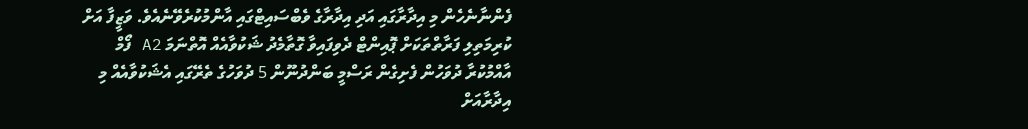ފެންނާނެހެން މި އިދާރާގައި އަދި އިދާރާގެ ވެބްސައިޓްގައި އާންމުކުރެވޭނެއެވެ. ވަޒީފާ އަށް ކުރިމަތިލި ފަރާތްތަކަށް ޕޮއިންޓް ދެވިފައިވާ ގޮތާމެދު ޝަކުވާއެއް އޮތްނަމަ A2 ފޯމް އާއްމުކުރާ ދުވަހުން ފެށިގެން ރަސްމީ ބަންދުނޫން 5 ދުވަހުގެ ތެރޭގައި އެޝަކުވާއެއް މި އިދާރާއަށް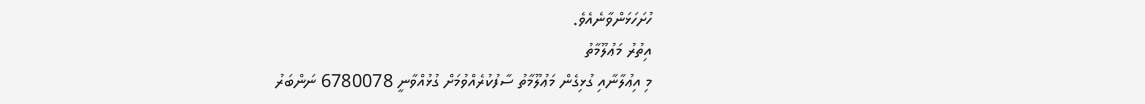ހުށަހަޅަންވާނެއެވެ.
އިތުރު މަޢުލޫމާތު
މި އިޢުލާނާއި ގުޅިގެން މަޢުލޫމާތު ސާފުކުރެއްވުމަށް ގުޅުއްވާނީ 6780078 ނަންބަރު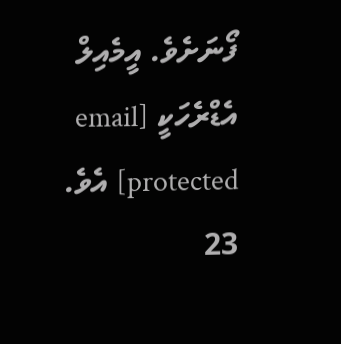ފޯނަށެވެ. އީމެއިލް އެޑްރެހަކީ [email protected] އެވެ.
23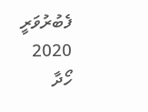ފެބުރުވަރީ 2020
ހޯދާ